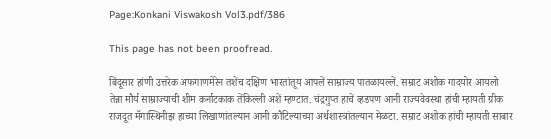Page:Konkani Viswakosh Vol3.pdf/386

This page has not been proofread.

बिंदूसार हांणी उत्तरेक अफगाणमेरेन तशेंच दक्षिण भारतांतूय आपलें साम्राज्य पातळायल्लें. सम्राट अशोक गादयोर आयलो तेन्ना मौर्य साम्राज्याची शीम कर्नाटकाक तेंकिल्ली अशें म्हण्टात. चंद्रगुप्त हाचें व्हडपण आनी राज्यवेवस्था हांची म्हायती ग्रीक राजदूत मॅगास्थिनीझ हाच्या लिखाणांतल्यान आनी कौटिल्याच्या अर्थशास्त्रांतल्यान मेळटा. सम्राट अशोक हांची म्हायती साबार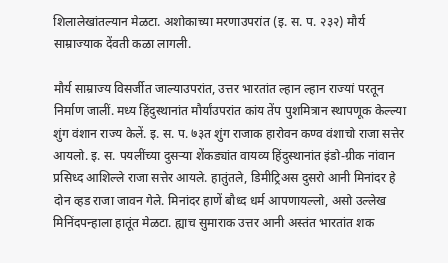शिलालेखांतल्यान मेळटा. अशोकाच्या मरणाउपरांत (इ. स. प. २३२) मौर्य साम्राज्याक देंवती कळा लागली.

मौर्य साम्राज्य विसर्जीत जाल्याउपरांत, उत्तर भारतांत ल्हान ल्हान राज्यां परतून निर्माण जालीं. मध्य हिंदुस्थानांत मौर्यांउपरांत कांय तेंप पुशमित्रान स्थापणूक केल्ल्या शुंग वंशान राज्य केलें. इ. स. प. ७३त शुंग राजाक हारोवन कण्व वंशाचो राजा सत्तेर आयलो. इ. स. पयलींच्या दुसऱ्या शेंकड्यांत वायव्य हिंदुस्थानांत इंडो-ग्रीक नांवान प्रसिध्द आशिल्ले राजा सत्तेर आयले. हातुंतले, डिमीट्रिअस दुसरो आनी मिनांदर हे दोन व्हड राजा जावन गेले. मिनांदर हाणें बौध्द धर्म आपणायल्लो, असो उल्लेख मिनिंदपन्हाला हातूंत मेळटा. ह्याच सुमाराक उत्तर आनी अस्तंत भारतांत शक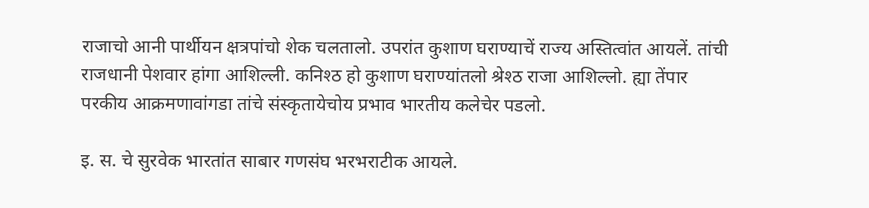राजाचो आनी पार्थीयन क्षत्रपांचो शेक चलतालो. उपरांत कुशाण घराण्याचें राज्य अस्तित्वांत आयलें. तांची राजधानी पेशवार हांगा आशिल्ली. कनिश्ठ हो कुशाण घराण्यांतलो श्रेश्ठ राजा आशिल्लो. ह्या तेंपार परकीय आक्रमणावांगडा तांचे संस्कृतायेचोय प्रभाव भारतीय कलेचेर पडलो.

इ. स. चे सुरवेक भारतांत साबार गणसंघ भरभराटीक आयले.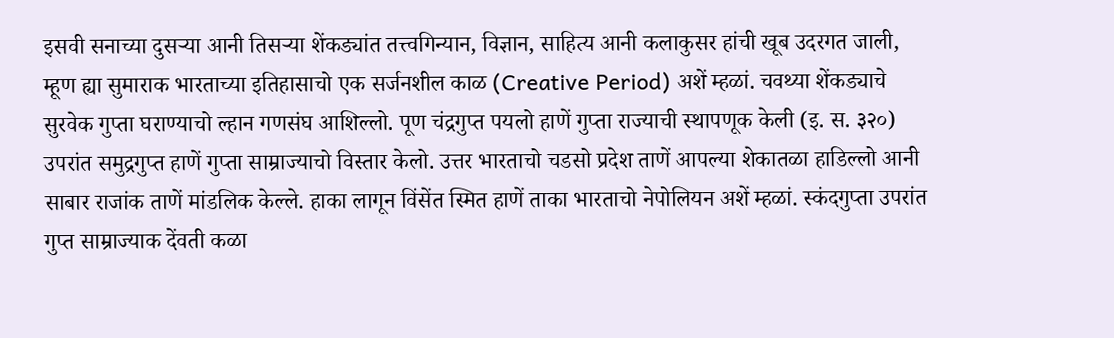इसवी सनाच्या दुसऱ्या आनी तिसऱ्या शेंकड्यांत तत्त्वगिन्यान, विज्ञान, साहित्य आनी कलाकुसर हांची खूब उदरगत जाली, म्हूण ह्या सुमाराक भारताच्या इतिहासाचो एक सर्जनशील काळ (Creative Period) अशें म्हळां. चवथ्या शेंकड्याचे सुरवेक गुप्ता घराण्याचो ल्हान गणसंघ आशिल्लो. पूण चंद्रगुप्त पयलो हाणें गुप्ता राज्याची स्थापणूक केली (इ. स. ३२०) उपरांत समुद्रगुप्त हाणें गुप्ता साम्राज्याचो विस्तार केलो. उत्तर भारताचो चडसो प्रदेश ताणें आपल्या शेकातळा हाडिल्लो आनी साबार राजांक ताणें मांडलिक केल्ले. हाका लागून विंसेंत स्मित हाणें ताका भारताचो नेपोलियन अशें म्हळां. स्कंदगुप्ता उपरांत गुप्त साम्राज्याक देंवती कळा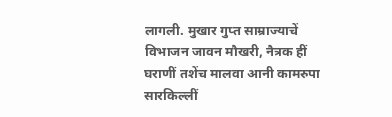लागली. मुखार गुप्त साम्राज्याचें विभाजन जावन मौखरी, नैत्रक हीं घराणीं तशेंच मालवा आनी कामरुपा सारकिल्लीं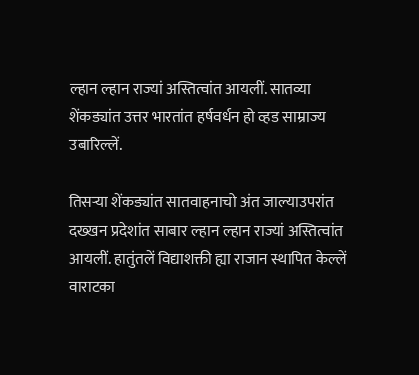ल्हान ल्हान राज्यां अस्तित्वांत आयलीं. सातव्या शेंकड्यांत उत्तर भारतांत हर्षवर्धन हो व्हड साम्राज्य उबारिल्लें.

तिसऱ्या शेंकड्यांत सातवाहनाचो अंत जाल्याउपरांत दख्खन प्रदेशांत साबार ल्हान ल्हान राज्यां अस्तित्वांत आयलीं. हातुंतलें विद्याशक्ती ह्या राजान स्थापित केल्लें वाराटका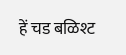हें चड बळिश्ट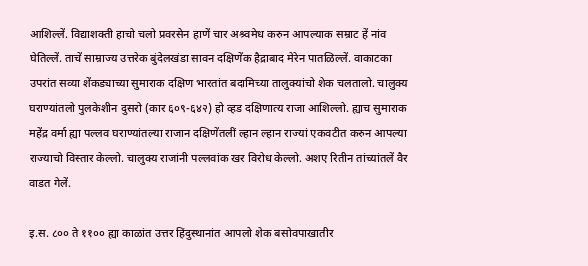आशिल्लें. विद्याशक्ती हाचो चलो प्रवरसेन हाणें चार अश्र्वमेध करुन आपल्याक सम्राट हें नांव घेतिल्लें. ताचें साम्राज्य उत्तरेक बुंदेलखंडा सावन दक्षिणेंक हैद्राबाद मेरेन पातळिल्लें. वाकाटका उपरांत सव्या शेंकड्याच्या सुमाराक दक्षिण भारतांत बदामिच्या तालुक्यांचो शेक चलतालो. चालुक्य घराण्यांतलो पुलकेशीन दुसरो (कार ६०९-६४२) हो व्हड दक्षिणात्य राजा आशिल्लो. ह्याच सुमाराक महेंद्र वर्मा ह्या पल्लव घराण्यांतल्या राजान दक्षिणेंतलीं ल्हान ल्हान राज्यां एकवटीत करुन आपल्या राज्याचो विस्तार केल्लो. चालुक्य राजांनी पल्लवांक खर विरोध केल्लो. अशए रितीन तांच्यांतलें वैर वाडत गेलें.

इ.स. ८०० ते ११०० ह्या काळांत उत्तर हिंदुस्थानांत आपलो शेक बसोवपाखातीर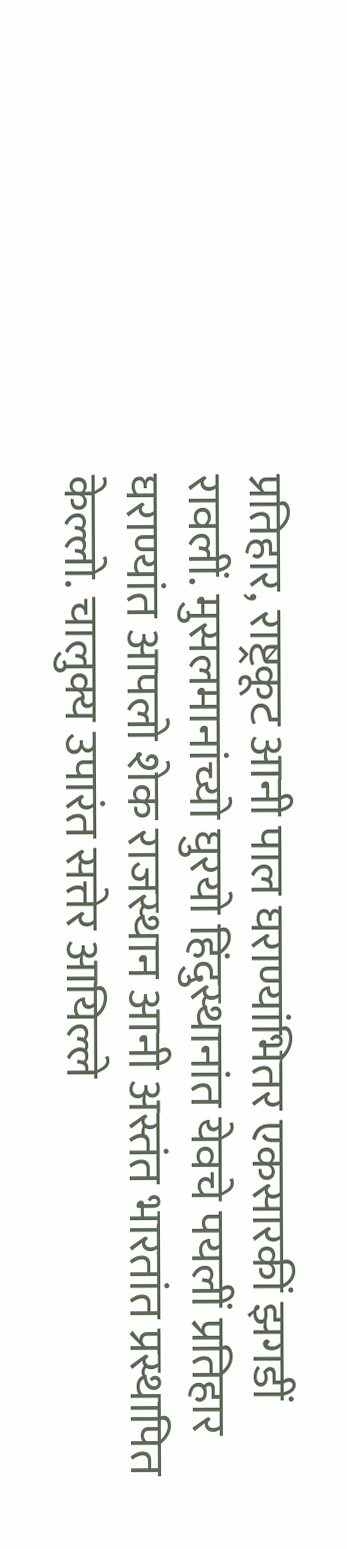प्रतिहार, राष्ट्रकूट आनी पाल घराण्यांभितर एकसारकीं झगडीं रावलीं. मुसलमानांच्यो घुरयो हिंदुस्थानांत येवचे पयलीं प्रतिहार घराण्यांत आपलो शेक राजस्थान आनी अस्तंत भारतांत प्रस्थापित केल्लो. चालुक्य उपारंत सत्तेर आयिल्ले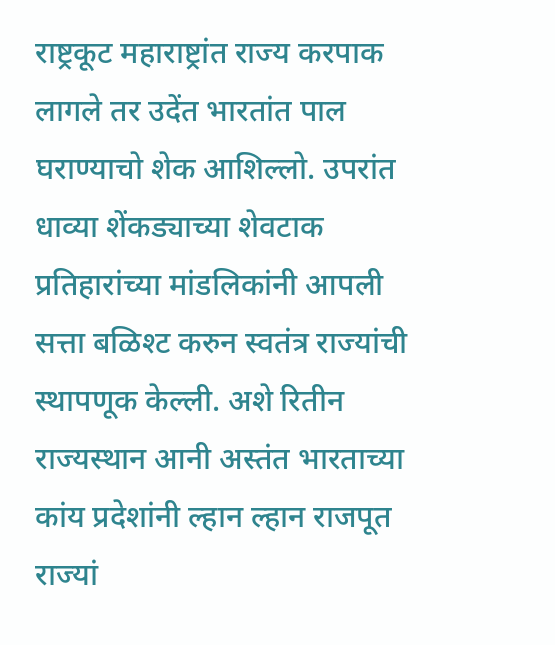राष्ट्रकूट महाराष्ट्रांत राज्य करपाक लागले तर उदेंत भारतांत पाल घराण्याचो शेक आशिल्लो. उपरांत धाव्या शेंकड्याच्या शेवटाक प्रतिहारांच्या मांडलिकांनी आपली सत्ता बळिश्ट करुन स्वतंत्र राज्यांची स्थापणूक केल्ली. अशे रितीन राज्यस्थान आनी अस्तंत भारताच्या कांय प्रदेशांनी ल्हान ल्हान राजपूत राज्यां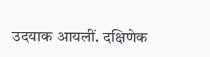उदयाक आयलीं. दक्षिणेक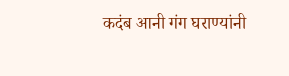कदंब आनी गंग घराण्यांनी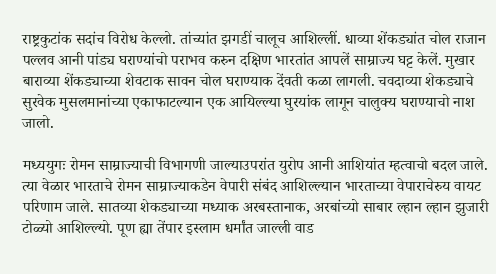राष्ट्रकुटांक सदांच विरोध केल्लो. तांच्यांत झगडीं चालूच आशिल्लीं. धाव्या शेंकड्यांत चोल राजान पल्लव आनी पांड्य घराण्यांचो पराभव करुन दक्षिण भारतांत आपलें साम्राज्य घट्ट केलें. मुखार बाराव्या शेंकड्याच्या शेवटाक सावन चोल घराण्याक देंवती कळा लागली. चवदाव्या शेकड्याचे सुरवेक मुसलमानांच्या एकाफाटल्यान एक आयिल्ल्या घुरयांक लागून चालुक्य घराण्याचो नाश जालो.

मध्ययुगः रोमन साम्राज्याची विभागणी जाल्याउपरांत युरोप आनी आशियांत म्हत्वाचो बदल जाले. त्या वेळार भारताचे रोमन साम्राज्याकडेन वेपारी संबंद आशिल्ल्यान भारताच्या वेपाराचेरुय वायट परिणाम जाले. सातव्या शेकड्याच्या मध्याक अरबस्तानाक, अरबांच्यो साबार ल्हान ल्हान झुजारी टोळ्यो आशिल्ल्यो. पूण ह्या तेंपार इस्लाम धर्मांत जाल्ली वाड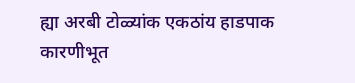ह्या अरबी टोळ्यांक एकठांय हाडपाक कारणीभूत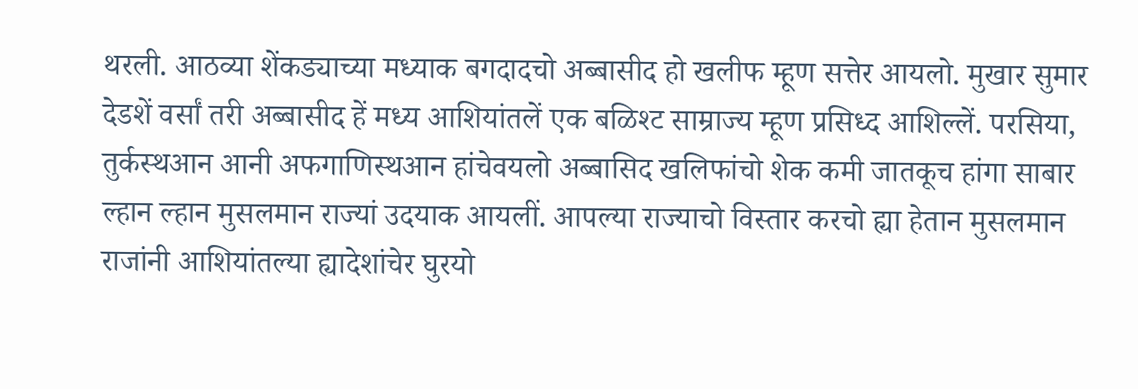थरली. आठव्या शेंकड्याच्या मध्याक बगदादचो अब्बासीद हो खलीफ म्हूण सत्तेर आयलो. मुखार सुमार देडशें वर्सां तरी अब्बासीद हें मध्य आशियांतलें एक बळिश्ट साम्राज्य म्हूण प्रसिध्द आशिल्लें. परसिया, तुर्कस्थआन आनी अफगाणिस्थआन हांचेवयलो अब्बासिद खलिफांचो शेक कमी जातकूच हांगा साबार ल्हान ल्हान मुसलमान राज्यां उदयाक आयलीं. आपल्या राज्याचो विस्तार करचो ह्या हेतान मुसलमान राजांनी आशियांतल्या ह्यादेशांचेर घुरयो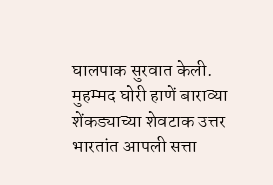घालपाक सुरवात केली. मुहम्मद घोरी हाणें बाराव्या शेंकड्याच्या शेवटाक उत्तर भारतांत आपली सत्ता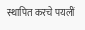स्थापित करचे पयलीं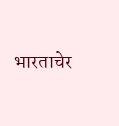भारताचेर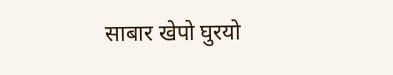साबार खेपो घुरयो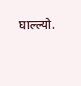घाल्ल्यो.